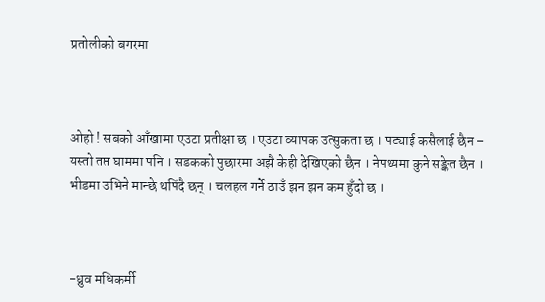प्रतोलीको बगरमा



ओहो ! सबको आँखामा एउटा प्रतीक्षा छ । एउटा व्यापक उत्सुकता छ । पट्याई कसैलाई छैन – यस्तो तप्त घाममा पनि । सडकको पुछारमा अझै केही देखिएको छैन । नेपथ्यमा कुने सङ्केत छैन । भीडमा उभिने मान्छे थपिंदै छन् । चलहल गर्ने ठाउँ झन झन कम हुँदो छ ।



-ध्रुव मधिकर्मी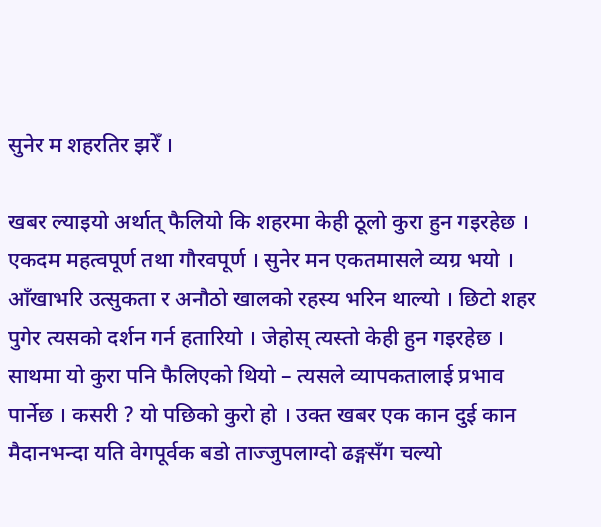सुनेर म शहरतिर झरेँ ।

खबर ल्याइयो अर्थात् फैलियो कि शहरमा केही ठूलो कुरा हुन गइरहेछ । एकदम महत्वपूर्ण तथा गौरवपूर्ण । सुनेर मन एकतमासले व्यग्र भयो । आँखाभरि उत्सुकता र अनौठो खालको रहस्य भरिन थाल्यो । छिटो शहर पुगेर त्यसको दर्शन गर्न हतारियो । जेहोस् त्यस्तो केही हुन गइरहेछ । साथमा यो कुरा पनि फैलिएको थियो – त्यसले व्यापकतालाई प्रभाव पार्नेछ । कसरी ? यो पछिको कुरो हो । उक्त खबर एक कान दुई कान मैदानभन्दा यति वेगपूर्वक बडो ताज्जुपलाग्दो ढङ्गसँग चल्यो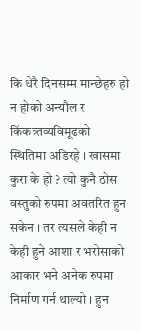कि धेरै दिनसम्म मान्छेहरु हो न होको अन्यौल र किंकत्र्तव्यविमूढको स्थितिमा अडिरहे । खासमा कुरा के हो ? त्यो कुनै ठोस वस्तुको रुपमा अवतरित हुन सकेन । तर त्यसले केही न केही हुने आशा र भरोसाको आकार भने अनेक रुपमा निर्माण गर्न थाल्यो । हुन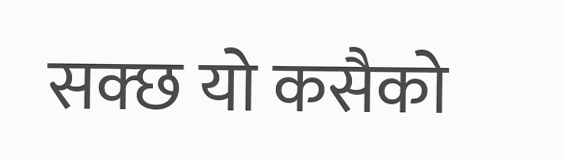सक्छ यो कसैको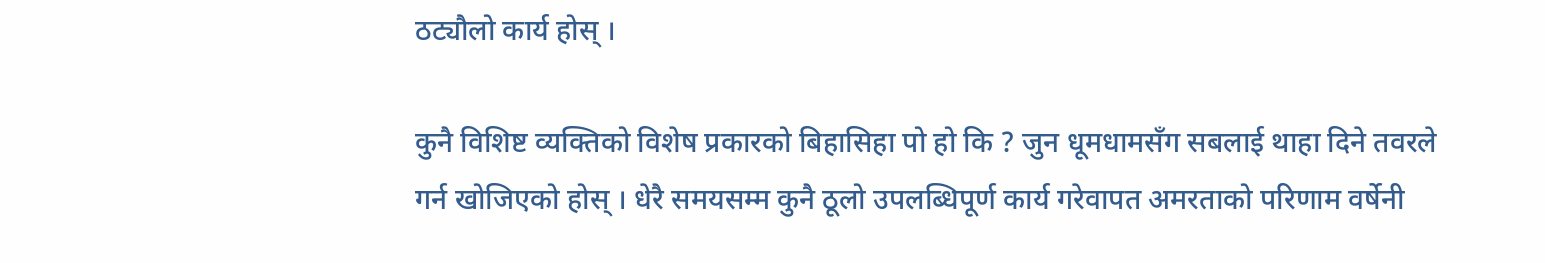ठट्यौलो कार्य होस् ।

कुनै विशिष्ट व्यक्तिको विशेष प्रकारको बिहासिहा पो हो कि ? जुन धूमधामसँग सबलाई थाहा दिने तवरले गर्न खोजिएको होस् । धेरै समयसम्म कुनै ठूलो उपलब्धिपूर्ण कार्य गरेवापत अमरताको परिणाम वर्षेनी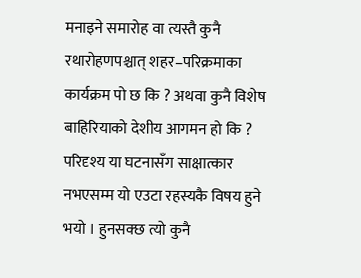मनाइने समारोह वा त्यस्तै कुनै रथारोहणपश्चात् शहर–परिक्रमाका कार्यक्रम पो छ कि ? अथवा कुनै विशेष बाहिरियाको देशीय आगमन हो कि ? परिदृश्य या घटनासँग साक्षात्कार नभएसम्म यो एउटा रहस्यकै विषय हुने भयो । हुनसक्छ त्यो कुनै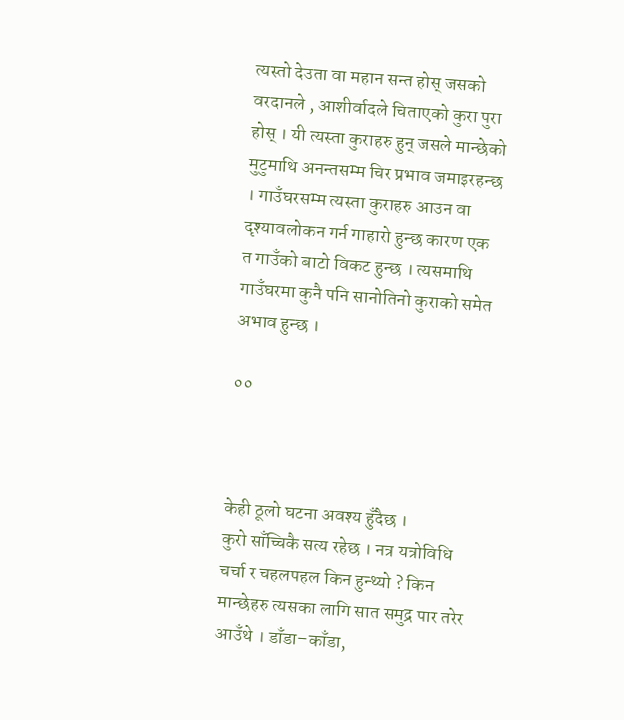त्यस्तो देउता वा महान सन्त होस् जसको वरदानले , आशीर्वादले चिताएको कुरा पुरा होस् । यी त्यस्ता कुराहरु हुन् जसले मान्छेको मुटुमाथि अनन्तसम्म चिर प्रभाव जमाइरहन्छ । गाउँघरसम्म त्यस्ता कुराहरु आउन वा दृश्यावलोकन गर्न गाहारो हुन्छ कारण एक त गाउँको बाटो विकट हुन्छ । त्यसमाथि गाउँघरमा कुनै पनि सानोतिनो कुराको समेत अभाव हुन्छ ।

००



केही ठूलो घटना अवश्य हुँदैछ ।
कुरो साँच्चिकै सत्य रहेछ । नत्र यत्रोविधि चर्चा र चहलपहल किन हुन्थ्यो ? किन मान्छेहरु त्यसका लागि सात समुद्र पार तरेर आउँथे । डाँडा–काँडा,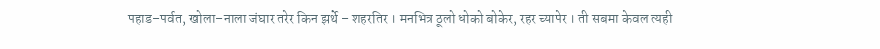पहाड–पर्वत, खोला–नाला जंघार तरेर किन झर्थे – शहरतिर । मनभित्र ठूलो धोको बोकेर, रहर च्यापेर । ती सबमा केवल त्यही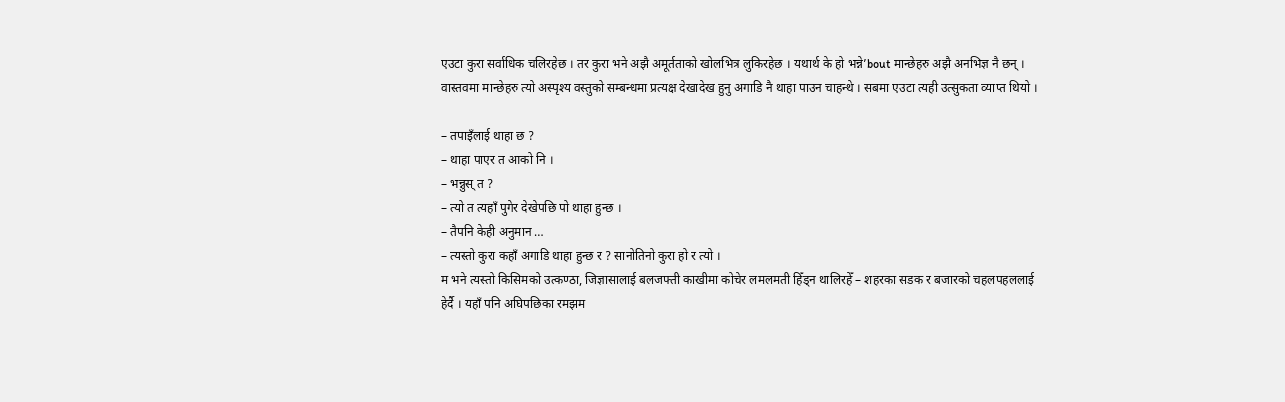एउटा कुरा सर्वाधिक चलिरहेछ । तर कुरा भने अझै अमूर्तताको खोलभित्र लुकिरहेछ । यथार्थ के हो भन्ने’bout मान्छेहरु अझै अनभिज्ञ नै छन् । वास्तवमा मान्छेहरु त्यो अस्पृश्य वस्तुको सम्बन्धमा प्रत्यक्ष देखादेख हुनु अगाडि नै थाहा पाउन चाहन्थे । सबमा एउटा त्यही उत्सुकता व्याप्त थियो ।

– तपाइँलाई थाहा छ ?
– थाहा पाएर त आको नि ।
– भन्नुस् त ?
– त्यो त त्यहाँ पुगेर देखेपछि पो थाहा हुन्छ ।
– तैपनि केही अनुमान …
– त्यस्तो कुरा कहाँ अगाडि थाहा हुन्छ र ? सानोतिनो कुरा हो र त्यो ।
म भने त्यस्तो किसिमको उत्कण्ठा, जिज्ञासालाई बलजफ्ती काखीमा कोचेर लमलमती हिँड्न थालिरहेँ – शहरका सडक र बजारको चहलपहललाई हेर्दै । यहाँ पनि अघिपछिका रमझम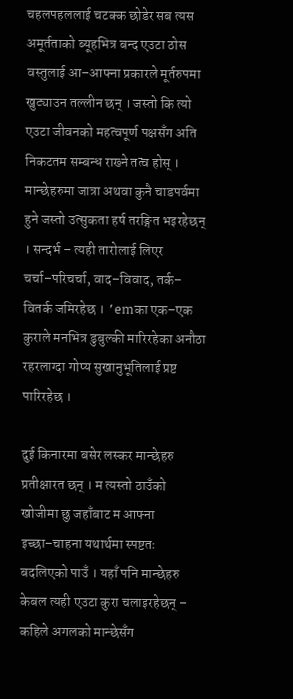चहलपहललाई चटक्क छोडेर सब त्यस अमूर्तताको ब्यूहभित्र बन्द एउटा ठोस वस्तुलाई आ–आफ्ना प्रकारले मूर्तरुपमा खुट्याउन तल्लीन छन् । जस्तो कि त्यो एउटा जीवनको महत्वपूर्ण पक्षसँग अति निकटतम सम्बन्ध राख्ने तत्व होस् । मान्छेहरुमा जात्रा अथवा कुनै चाडपर्वमा हुने जस्तो उत्सुकता हर्ष तरङ्गित भइरहेछन् । सन्दर्भ – त्यही तारोलाई लिएर चर्चा–परिचर्चा, वाद–विवाद, तर्क– वितर्क जमिरहेछ । ’emका एक–एक कुराले मनभित्र डुबुल्की मारिरहेका अनौठा रहरलाग्दा गोप्य सुखानुभूतिलाई प्रष्ट पारिरहेछ ।

दुई किनारमा बसेर लस्कर मान्छेहरु प्रतीक्षारत छन् । म त्यस्तो ठाउँको खोजीमा छु जहाँबाट म आफ्ना इच्छा–चाहना यथार्थमा स्पष्टतः बदलिएको पाउँ । यहाँ पनि मान्छेहरु केबल त्यही एउटा कुरा चलाइरहेछन् – कहिले अगलको मान्छेसँग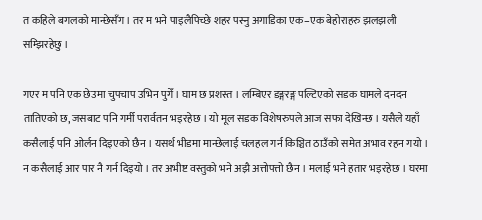त कहिले बगलको मान्छेसँग । तर म भने पाइलैपिच्छे शहर पस्नु अगाडिका एक–एक बेहोराहरु झलझली सम्झिरहेछु ।

गएर म पनि एक छेउमा चुपचाप उभिन पुगेँ । घाम छ प्रशस्त । लम्बिएर डङ्गरङ्ग पल्टिएको सडक घामले दनदन तातिएको छ, जसबाट पनि गर्मी परार्वतन भइरहेछ । यो मूल सडक विशेषरुपले आज सफा देखिन्छ । यसैले यहाँ कसैलाई पनि ओर्लन दिइएको छैन । यसर्थ भीडमा मान्छेलाई चलहल गर्न किञ्चित ठाउँको समेत अभाव रहन गयो । न कसैलाई आर पार नै गर्न दिइयो । तर अभीष्ट वस्तुको भने अझै अत्तोपत्तो छैन । मलाई भने हतार भइरहेछ । घरमा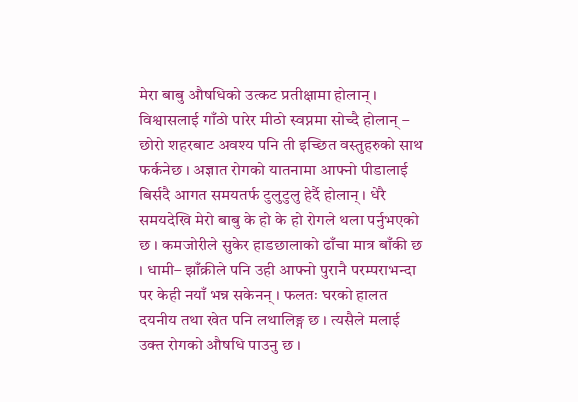मेरा बाबु औषधिको उत्कट प्रतीक्षामा होलान् । विश्वासलाई गाँठो पारेर मीठो स्वप्नमा सोच्दै होलान् – छोरो शहरबाट अवश्य पनि ती इच्छित वस्तुहरुको साथ फर्कनेछ । अज्ञात रोगको यातनामा आफ्नो पीडालाई बिर्सदै आगत समयतर्फ टुलुटुलु हेर्दै होलान् । धेरै समयदेखि मेरो बाबु के हो के हो रोगले थला पर्नुभएको छ । कमजोरीले सुकेर हाडछालाको ढाँचा मात्र बाँकी छ । धामी– झाँक्रीले पनि उही आफ्नो पुरानै परम्पराभन्दा पर केही नयाँ भन्न सकेनन् । फलतः घरको हालत दयनीय तथा खेत पनि लथालिङ्ग छ । त्यसैले मलाई उक्त रोगको औषधि पाउनु छ ।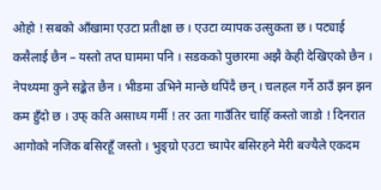ओहो ! सबको आँखामा एउटा प्रतीक्षा छ । एउटा व्यापक उत्सुकता छ । पट्याई कसैलाई छैन – यस्तो तप्त घाममा पनि । सडकको पुछारमा अझै केही देखिएको छैन । नेपथ्यमा कुने सङ्केत छैन । भीडमा उभिने मान्छे थपिंदै छन् । चलहल गर्ने ठाउँ झन झन कम हुँदो छ । उफ् कति असाध्य गर्मी ! तर उता गाउँतिर चाहिँ कस्तो जाडो ! दिनरात आगोको नजिक बसिरहूँ जस्तो । भुङ्ग्रो एउटा च्यापेर बसिरहने मेरी बज्यैले एकदम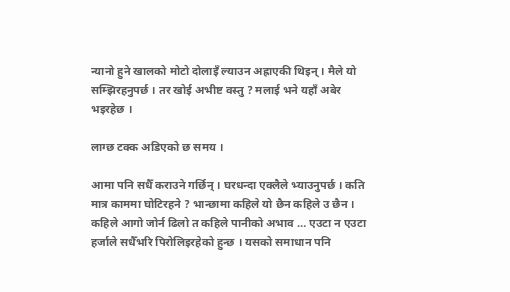न्यानो हुने खालको मोटो दोलाइँ ल्याउन अह्राएकी थिइन् । मैले यो सम्झिरहनुपर्छ । तर खोई अभीष्ट वस्तु ? मलाई भने यहाँ अबेर भइरहेछ ।

लाग्छ टक्क अडिएको छ समय ।

आमा पनि सधैँ कराउने गर्छिन् । घरधन्दा एक्लैले भ्याउनुपर्छ । कति मात्र काममा घोटिरहने ? भान्छामा कहिले यो छैन कहिले उ छैन । कहिले आगो जोर्न ढिलो त कहिले पानीको अभाव … एउटा न एउटा हर्जाले सधैँभरि पिरोलिइरहेको हुन्छ । यसको समाधान पनि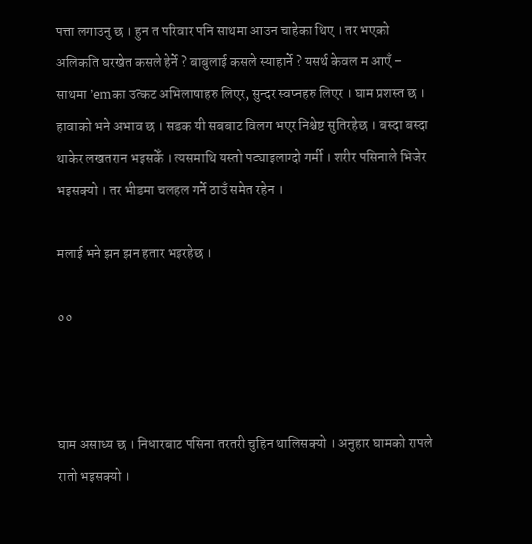पत्ता लगाउनु छ । हुन त परिवार पनि साथमा आउन चाहेका थिए । तर भएको अलिकति घरखेत कसले हेर्ने ? बाबुलाई कसले स्याहार्ने ? यसर्थ केवल म आएँ – साथमा ’emका उत्कट अभिलाषाहरु लिएर, सुन्दर स्वप्नहरु लिएर । घाम प्रशस्त छ । हावाको भने अभाव छ । सडक यी सबबाट विलग भएर निश्चेष्ट सुतिरहेछ । बस्दा बस्दा थाकेर लखतरान भइसकेँ । त्यसमाथि यस्तो पट्याइलाग्दो गर्मी । शरीर पसिनाले भिजेर भइसक्यो । तर भीडमा चलहल गर्ने ठाउँ समेत रहेन ।

मलाई भने झन झन हतार भइरहेछ ।

००



घाम असाध्य छ । निधारबाट पसिना तरतरी चुहिन थालिसक्यो । अनुहार घामको रापले रातो भइसक्यो ।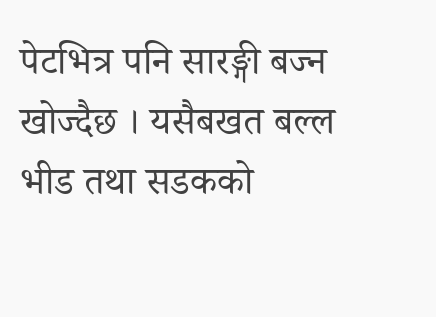पेटभित्र पनि सारङ्गी बज्न खोज्दैछ । यसैबखत बल्ल भीड तथा सडकको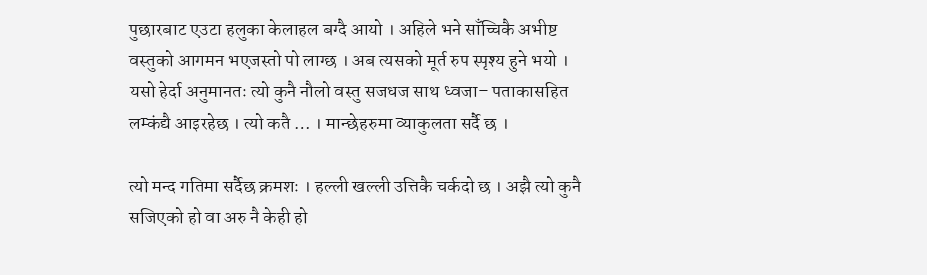पुछारबाट एउटा हलुका केलाहल बग्दै आयो । अहिले भने साँच्चिकै अभीष्ट वस्तुको आगमन भएजस्तो पो लाग्छ । अब त्यसको मूर्त रुप स्पृश्य हुने भयो । यसो हेर्दा अनुमानतः त्यो कुनै नौलो वस्तु सजधज साथ ध्वजा– पताकासहित लम्कंद्यै आइरहेछ । त्यो कतै … । मान्छेहरुमा व्याकुलता सर्दै छ ।

त्यो मन्द गतिमा सर्दैछ क्रमशः । हल्ली खल्ली उत्तिकै चर्कदो छ । अझै त्यो कुनै सजिएको हो वा अरु नै केही हो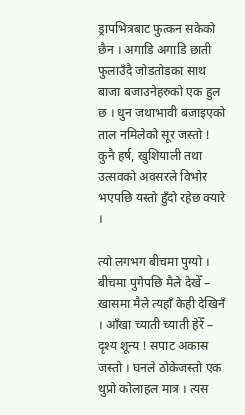ड्रापभित्रबाट फुत्कन सकेको छैन । अगाडि अगाडि छाती फुलाउँदै जोडतोडका साथ बाजा बजाउनेहरुको एक हुल छ । धुन जथाभावी बजाइएको ताल नमिलेको सूर जस्तो ! कुनै हर्ष, खुशियाली तथा उत्सवको अवसरले विभोर भएपछि यस्तो हुँदो रहेछ क्यारे ।

त्यो लगभग बीचमा पुग्यो । बीचमा पुगेपछि मैले देखेँ – खासमा मैले त्यहाँ केही देखिनँ । आँखा च्याती च्याती हेरेँ – दृश्य शून्य ! सपाट अकास जस्तो । घनले ठोकेजस्तो एक थुप्रो कोलाहल मात्र । त्यस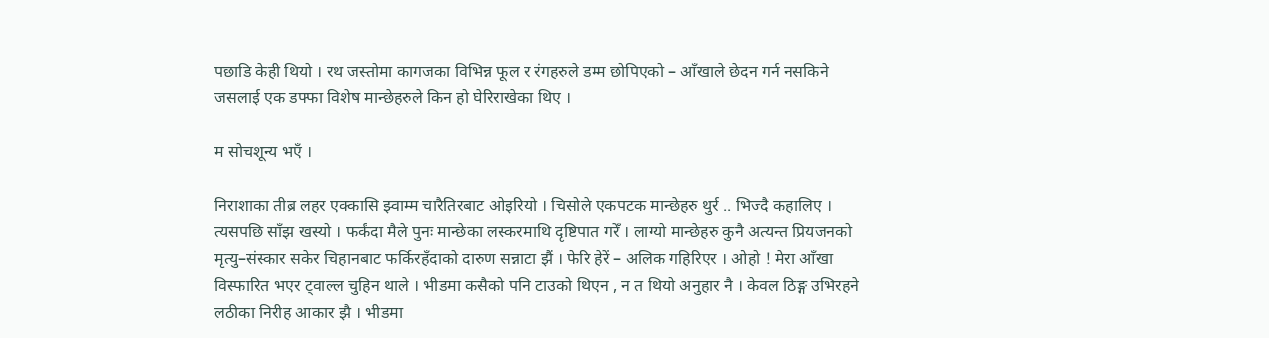पछाडि केही थियो । रथ जस्तोमा कागजका विभिन्न फूल र रंगहरुले डम्म छोपिएको – आँखाले छेदन गर्न नसकिने जसलाई एक डफ्फा विशेष मान्छेहरुले किन हो घेरिराखेका थिए ।

म सोचशून्य भएँ ।

निराशाका तीब्र लहर एक्कासि झ्वाम्म चारैतिरबाट ओइरियो । चिसोले एकपटक मान्छेहरु थुर्र .. भिज्दै कहालिए । त्यसपछि साँझ खस्यो । फर्कंदा मैले पुनः मान्छेका लस्करमाथि दृष्टिपात गरेँ । लाग्यो मान्छेहरु कुनै अत्यन्त प्रियजनको मृत्यु–संस्कार सकेर चिहानबाट फर्किरहँदाको दारुण सन्नाटा झैं । फेरि हेरें – अलिक गहिरिएर । ओहो ! मेरा आँखा विस्फारित भएर ट्वाल्ल चुहिन थाले । भीडमा कसैको पनि टाउको थिएन , न त थियो अनुहार नै । केवल ठिङ्ग उभिरहने लठीका निरीह आकार झै । भीडमा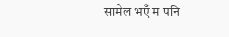सामेल भएँ म पनि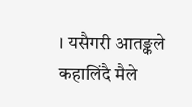। यसैगरी आतङ्कले कहालिंदै मैले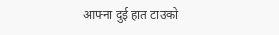आफ्ना दुई हात टाउको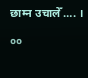छाम्न उचालेँ …. ।

००